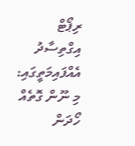ރިޕޯޓް
އިގްތިސާދު އެއްފައިމަތީގައި: މި ނޫން ގޮތެއް ހޯދަން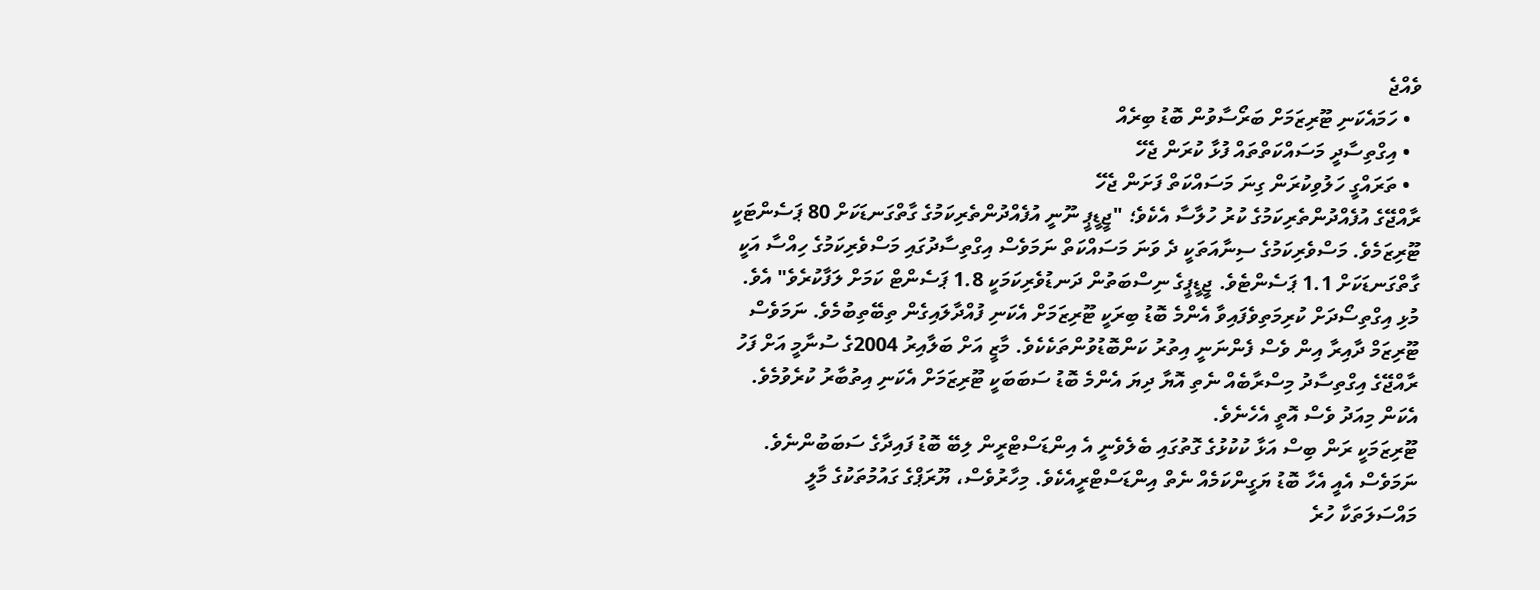ވެއްޖެ
  • ހަމައެކަނި ޓޫރިޒަމަށް ބަރޯސާވުން ބޮޑު ބިރެއް
  • އިގްތިސާދީ މަސައްކަތްތައް ފުޅާ ކުރަން ޖެހޭ
  • ތަރައްގީ ހަލުވިކުރަން ގިނަ މަސައްކަތް ފަށަން ޖެހޭ
ރާއްޖޭގެ އުފެއްދުންތެރިކަމުގެ ކުރު ހުލާސާ އެކެވެ؛ "ޖީޑީޕީ ނޫނީ އުފެއްދުންތެރިކަމުގެ ގާތްގަނޑަކަށް 80 ޕަސެންޓަކީ ޓޫރިޒަމެވެ. މަސްވެރިކަމުގެ ސިނާއަތަކީ ދެ ވަނަ މަސައްކަތް ނަމަވެސް އިގްތިސާދުގައި މަސްވެރިކަމުގެ ހިއްސާ އަކީ ގާތްގަނޑަކަށް 1.1 ޕަސެންޓެވެ. ޖީޑީޕީގެ ނިސްބަތުން ދަނޑުވެރިކަމަކީ 1.8 ޕަސެންޓް ކަމަށް ލަފާކުރެވެ" އެވެ.
މުޅި އިގްތިސޯދަށް ކުރިމަތިވެފައިވާ އެންމެ ބޮޑު ބިރަކީ ޓޫރިޒަމަށް އެކަނި ފުއްދާލައިގެން ތިބޭތިބުމެވެ. ނަމަވެސް ޓޫރިޒަމް ދާއިރާ އިން ވެސް ފެންނަނީ އިތުރު ކަންބޮޑުވުންތަކެކެވެ. މާޒީ އަށް ބަލާއިރު 2004ގެ ސުނާމީ އަށް ފަހު ރާއްޖޭގެ އިގްތިސާދު މިސްރާބެއް ނެތި އޮޔާ ދިޔަ އެންމެ ބޮޑު ސަބަބަކީ ޓޫރިޒަމަށް އެކަނި އިތުބާރު ކުރެވުމެވެ. އެކަން މިއަދު ވެސް އޮތީ އެހެނެވެ.
ޓޫރިޒަމަކީ ރަން ބިސް އަޅާ ކުކުޅުގެ ގޮތުގައި ބެލެވެނީ އެ އިންޑަސްޓްރީން ލިބޭ ބޮޑު ފައިދާގެ ސަބަބުންނެވެ. ނަމަވެސް އެއީ އެހާ ބޮޑު ޔަގީންކަމެއް ނެތް އިންޑަސްޓްރީއެކެވެ. މިހާރުވެސް، ޔޫރަޕްގެ ގައުމުތަކުގެ މާލީ މައްސަލަތަކާ ހުރެ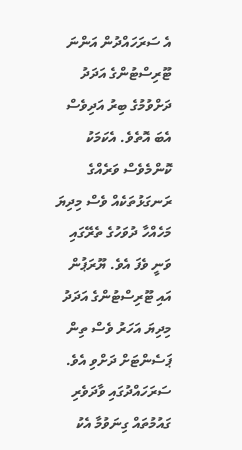އެ ސަރަހައްދުން އަންނަ ޓޫރިސްޓުންގެ އަދަދު ދަށްވުމުގެ ބިރު އަދިވެސް އެބަ އޮތެވެ. އެކަމަކު ކޮންމެވެސް ވަރެއްގެ ރަނގަޅުތަކެއް ވެސް މިދިޔަ މަހެއްހާ ދުވަހުގެ ތެރޭގައި ވަނީ ވެފަ އެވެ. ޔޫރަޕުން އައި ޓޫރިސްޓުންގެ އަދަދު މިދިޔަ އަހަރު ވެސް ތިން ޕަސެންޓަށް ދަށްވި އެވެ. ސަރަހައްދުގައި ވާދަވެރި ގައުމުތައް ގިނަވުމާ އެކު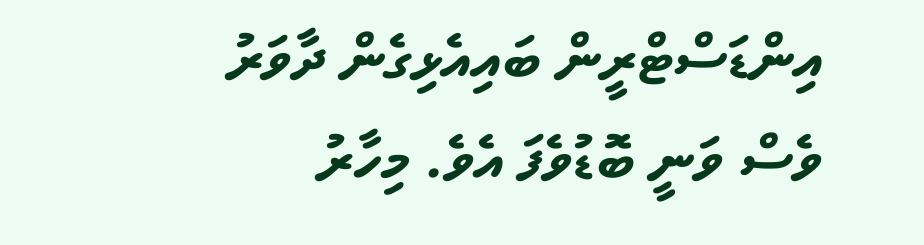އިންޑަސްޓްރީން ބައިއެޅިގެން ދާވަރު ވެސް ވަނީ ބޮޑުވެފަ އެވެ. މިހާރު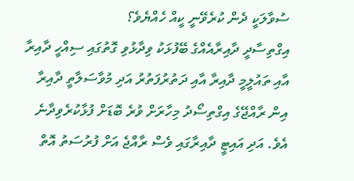ސުވާލަކީ ދެން ކުރެވޭނީ ކީއް ހެއްޔެވެ؟
އިގްތިސާދީ ދާއިރާއެއްގެ ބޭފުޅަކު ވިދާޅުވި ގޮތުގައި ސިއްހީ ދާއިރާ އާއި ތައުލީމީ ދާއިރާ އާއި ދަތުރުފަތުރު އަދި މުވާސަލާތީ ދާއިރާ އިން ރާއްޖޭގެ އިގްތިސޯދު މިހާރަށް ވުރެ ބޮޑަށް ފުޅާކުރެވިދާނެ އެވެ. އަދި އައިޓީ ދާއިރާގައި ވެސް ރާއްޖެ އަށް ފުރުސަތު އޮތް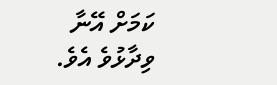ކަމަށް އޭނާ ވިދާޅުވެ އެވެ.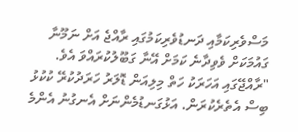މަސްވެރިކަމާއި ދަނޑުވެރިކަމުގައި ރާއްޖެ އަށް ނަމޫނާ ގައުމަކަށް ވެވިދާނެ ކަމަށް އޭނާ ގަބޫލުކުރައްވަ އެވެ.
"ރާއްޖޭގައި އަހަރަކު ހަތް މިލިއަން ޑޮލަރު ހަރަދުކުރޭ ކުކުޅު ބިސް އެތެރެކުރަން. އަޅުގަނޑުމެންނަށް އެނގުނު އެންމެ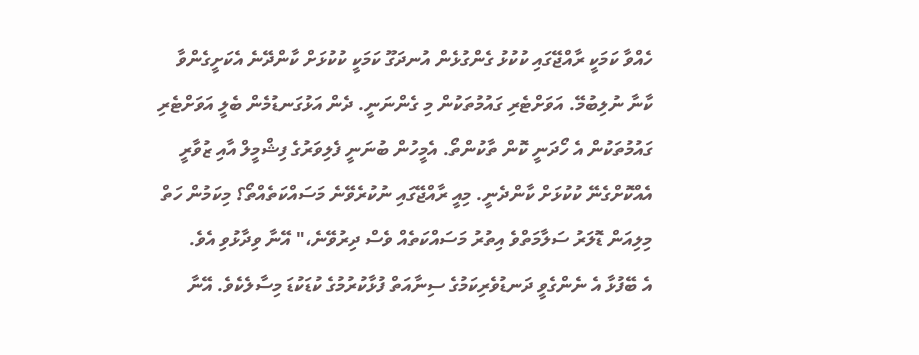ހެއްވާ ކަމަކީ ރާއްޖޭގައި ކުކުޅު ގެންގުޅެން އުނދަގޫ ކަމަކީ ކުކުޅަށް ކާންދޭނެ އެކަށީގެންވާ ކާނާ ނުލިބުމޭ. އަވަށްޓެރި ގައުމުތަކުން މި ގެންނަނީ. ދެން އަޅުގަނޑުމެން ބެލީ އަވަށްޓެރި ގައުމުތަކުން އެ ހޯދަނީ ކޮން ތާކުންތޯ. އެމީހުން ބުނަނީ ފެލިވަރުގެ ފިޝްމީލް އާއި ޒުވާރީ އެއްކޮށްގެނޭ ކުކުޅަށް ކާންދެނީ. މިއީ ރާއްޖޭގައި ނުކުރެވޭނެ މަސައްކަތެއްތޯ؟ މިކަމުން ހަތް މިލިއަން ޑޮލަރު ސަލާމަތްވެ އިތުރު މަސައްކަތެއް ވެސް ދިރުވޭނެ،" އޭނާ ވިދާޅުވި އެވެ.
އެ ބޭފުޅާ އެ ނެންގެވީ ދަނޑުވެރިކަމުގެ ސިނާއަތް ފުޅާކުރުމުގެ ކުޑަކުޑަ މިސާލެކެވެ. އޭނާ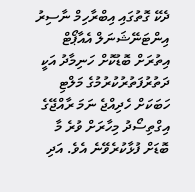ދެކޭ ގޮތުގައި އިބްރާހިމް ނާސިރު އިންޓަނޭޝަނަލް އެއާޕޯޓް އިތުރަށް ބޮޑުކޮށް ހަނިމާދު އަކީ ދަތުރުފަތުރުކުރުމުގެ މަލްޓި ހަބަކަށް ހެދިއްޖެ ނަމަ ރާއްޖޭގެ އިގްތިސޯދު މިހާރަށް ވުރެ މާ ބޮޑަށް ފުޅާކުރެވޭނެ އެވެ. އަދި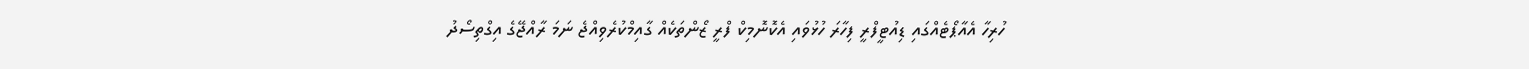ހުރިހާ އެއާޕޯޓެއްގައި ޑިއުޓީފްރީ ފިހާރަ ހުޅުވައި އެކޮނޮމިކް ފްރީ ޒޯންތަކެއް ގާއިމްކުރެވިއްޖެ ނަމަ ރާއްޖޭގެ އިގްތިސޯދު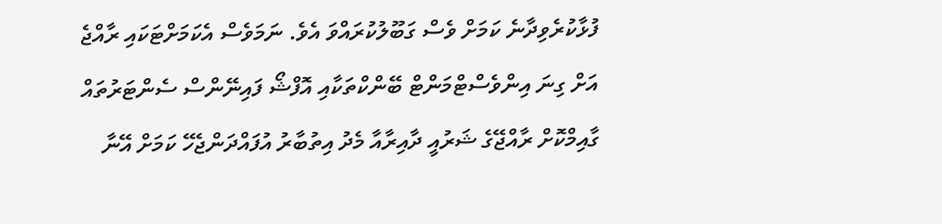ފުޅާކުރެވިދާނެ ކަމަށް ވެސް ގަބޫލުކުރައްވަ އެވެ. ނަމަވެސް އެކަމަށްޓަކައި ރާއްޖެ އަށް ގިނަ އިންވެސްޓްމަންޓް ބޭންކްތަކާއި އޮފްޝޯ ފައިނޭންސް ސެންޓަރުތައް ގާއިމްކޮށް ރާއްޖޭގެ ޝަރުއީ ދާއިރާއާ މެދު އިތުބާރު އުފައްދަންޖެހޭ ކަމަށް އޭނާ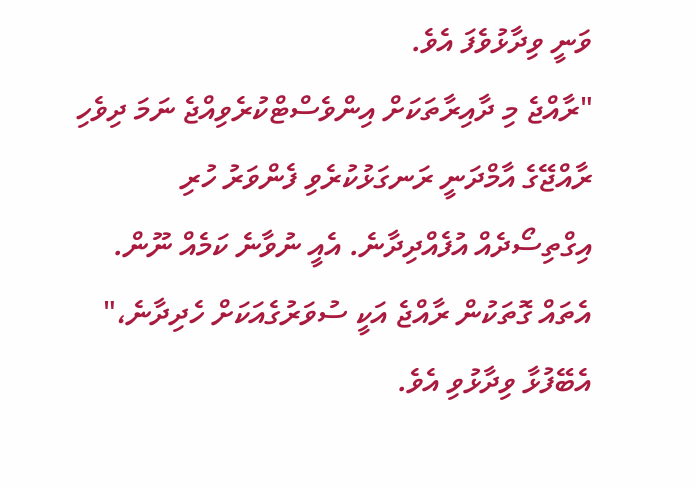ވަނީ ވިދާޅުވެފަ އެވެ.
"ރާއްޖެ މި ދާއިރާތަކަށް އިންވެސްޓްކުރެވިއްޖެ ނަމަ ދިވެހި ރާއްޖޭގެ އާމްދަނީ ރަނގަޅުކުރެވި ފެންވަރު ހުރި އިގްތިސޯދެއް އުފެއްދިދާނެ. އެއީ ނުވާނެ ކަމެއް ނޫން. އެތައް ގޮތަކުން ރާއްޖެ އަކީ ސުވަރުގެއަކަށް ހެދިދާނެ،" އެބޭފުޅާ ވިދާޅުވި އެވެ.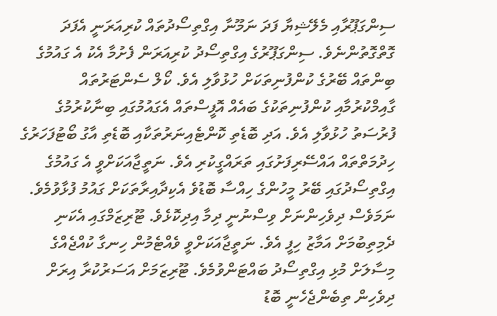ސިންގަޕޫރާއި މެލޭޝިޔާ ފަދަ ނަމޫނާ އިގްތިސޯދުތައް ކުރިއަރަނީ އެފަދަ ގޮތްގޮތުންނެވެ. ސިންގަޕޫރުގެ އިގްތިސޯދު ކުރިއަރަން ފެށުމާ އެކު އެ ގައުމުގެ ބިންތައް ބޭރުގެ ކުންފުނިތަކަށް ހުޅުވާލި އެވެ. ކޯލް ސެންޓަރުތައް ގާއިމްކުރުމާއި ކުންފުނިތަކުގެ ބައެއް އޮފީސްތައް އެގައުމުގައި ބިނާކުރުމުގެ ފުރުސަތު ހުޅުވާލި އެވެ. އަދި ބޮޑެތި ކޮންޓެއިނަރުތަކާއި ބޮޑެތި އާގު ބޯޓުފަހަރުގެ ހިދުމަތްތައް އައްސޭރިފަށުގައި ތަރައްގީކުރި އެވެ. ނަތީޖާއަކަށްވީ އެ ގައުމުގެ އިގްތިސޯދުގައި ބޭރު މީހުންގެ ހިއްސާ ބޮޑުވެ އެކިދާއިރާތަކަށް ގައުމު ފުޅާވުމެވެ.
ނަމަވެސް ދިވެހިންނަށް ވިސްނުނީ ދިމާ އިދިކޮޅެވެ. ޓޫރިޒަމްގައި އެކަނި ދެމިތިބުމަށް އަމާޒު ހިފީ އެވެ. ނަތީޖާއަކަށްވީ ވެއްޓެމުން ހިނގާ ކުއްޖެއްގެ މިސާލަށް މުޅި އިގްތިސޯދު ބައްޓަންވުމެވެ. ޓޫރިޒަމަށް އަސަރުކުރާ އިރަށް ދިވެހިން ތިބެންޖެހެނީ ބޮޑު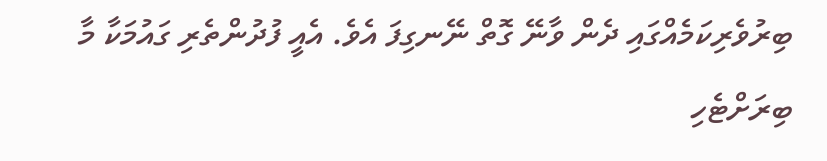ބިރުވެރިކަމެއްގައި ދެން ވާނޭ ގޮތް ނޭނގިފަ އެވެ. އެއީ ފުދުންތެރި ގައުމަކާ މާ ބިރަށްޓެހި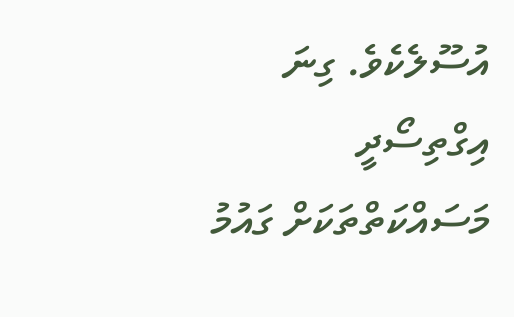އުސޫލެކެވެ. ގިނަ އިގްތިސޯދީ މަސައްކަތްތަކަށް ގައުމު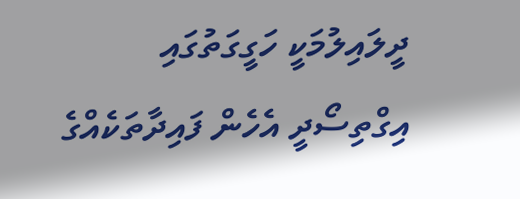ދީލައިލުމަކީ ހަގީގަތުގައި އިގްތިސޯދީ އެހެން ފައިދާތަކެއްގެ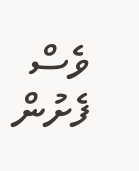ވެސް ފެށުން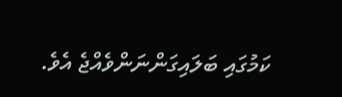ކަމުގައި ބަލައިގަންނަންވެއްޖެ އެވެ.